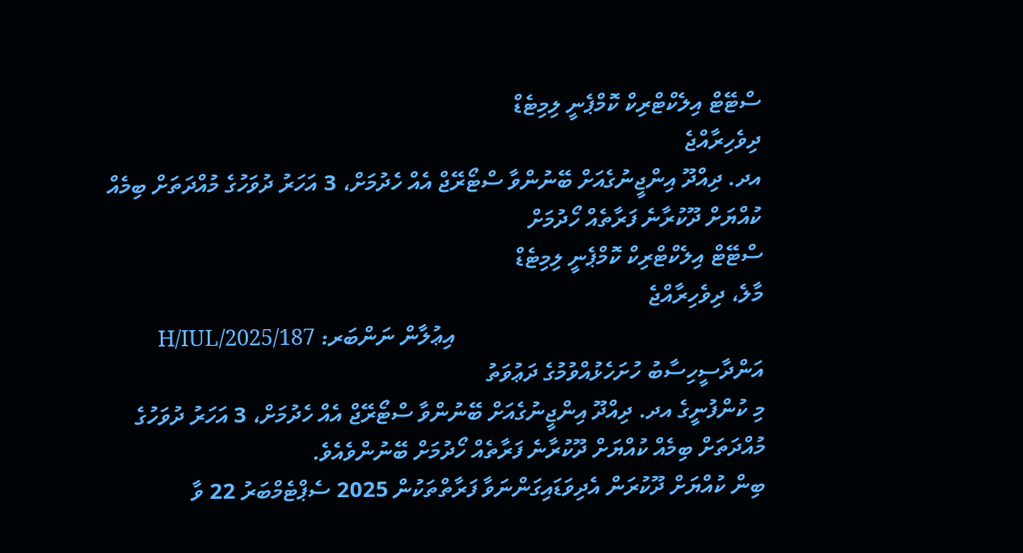ސްޓޭޓް އިލެކްޓްރިކް ކޮމްޕެނީ ލިމިޓެޑް
ދިވެހިރާއްޖެ
އދ. ދިއްދޫ އިންޖީނުގެއަށް ބޭނުންވާ ސްޓޯރޭޖް އެއް ހެދުމަށް، 3 އަހަރު ދުވަހުގެ މުއްދަތަށް ބިމެއް ކުއްޔަށް ދޫކުރާނެ ފަރާތެއް ހޯދުމަށް
ސްޓޭޓް އިލެކްޓްރިކް ކޮމްޕެނީ ލިމިޓެޑް
މާލެ، ދިވެހިރާއްޖެ
                                                      އިޢުލާން ނަންބަރ: H/IUL/2025/187
އަންދާސީހިސާބު ހުށަހެޅުއްވުމުގެ ދަޢުވަތު
މި ކުންފުނީގެ އދ. ދިއްދޫ އިންޖީނުގެއަށް ބޭނުންވާ ސްޓޯރޭޖް އެއް ހެދުމަށް، 3 އަހަރު ދުވަހުގެ މުއްދަތަށް ބިމެއް ކުއްޔަށް ދޫކުރާނެ ފަރާތެއް ހޯދުމަށް ބޭނުންވެއެވެ.
ބިން ކުއްޔަށް ދޫކުރަން އެދިވަޑައިގަންނަވާ ފަރާތްތަކުން 2025 ސެޕްޓެމްބަރު 22 ވާ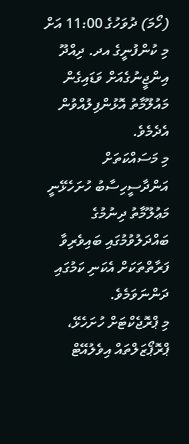(ހޯމަ) ދުވަހުގެ 11:00 އަށް މި ކުންފުނީގެ އދ. ދިއްދޫ އިންޖީނުގެއަށް ވަޑައިގެން މައުލޫމާތު އޮޅުންފިލުއްވުން އެދެމެވެ.
މި މަސައްކަތަށް އަންދާސީހިސާބު ހުށަހެޅޭނީ މަޢުލޫމާތު ދިނުމުގެ ބައްދަލުވުމުގައި ބައިވެރިވާ ފަރާތްތަކަށް އެކަނި ކަމުގައި ދަންނަވަމެވެ.
މި ޕްރޮޖެކްޓަށް ހުށަހެޅޭ، ޕްރޮޕޯޒަލްތައް އިވެލުއޭޓް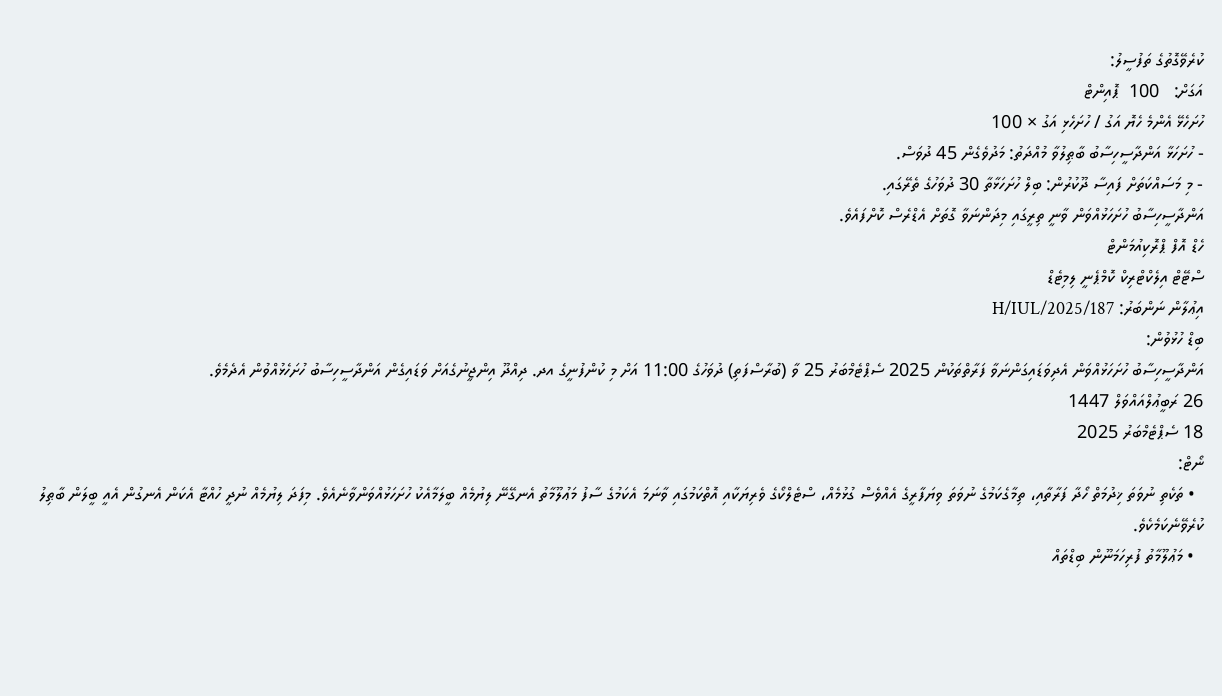ކުރެވޭގޮތުގެ ތަފުސީލު:
އަގަށް:   100  ޕޮއިންޓް
ހުށަހެޅޭ އެންމެ ހެޔޮ އަގު / ހުށަހެޅި އަގު × 100
- ހުށަހަޅާ އަންދާސީހިސާބު ބާޠިލުވާ މުއްދަތު: މަދުވެގެން 45 ދުވަސް.
- މި މަސައްކަތަށް ފައިސާ ދޫކުރުން: ބިލް ހުށަހަޅާތާ 30 ދުވަހުގެ ތެރޭގައި.
އަންދާސީހިސާބު ހުށަހަޅުއްވަން ވާނީ ތިރީގައި މިދަންނަވާ ގޮތަށް އެޑްރެސް ކޮށްފައެވެ.
ހެޑް އޮފް ޕްރޮކިއުމަންޓް
ސްޓޭޓް އިލެކްޓްރިކް ކޮމްޕެނީ ލިމިޓެޑް
އިޢުލާން ނަންބަރު: H/IUL/2025/187
ބިޑް ހުޅުވުން:
އަންދާސީހިސާބު ހުށަހަޅުއްވަން އެދިވަޑައިގަންނަވާ ފަރާތްތަކުން 2025 ސެޕްޓެމްބަރު 25 ވާ (ބުރާސްފަތި) ދުވަހުގެ 11:00 އަށް މި ކުންފުނީގެ އދ. ދިއްދޫ އިންޖީނުގެއަށް ވަޑައިގެން އަންދާސީހިސާބު ހުށަހެޅުއްވުން އެދެމެވެ.
26 ރަބީޢުލްއައްވަލް 1447
18 ސެޕްޓެމްބަރު 2025
ނޯޓް:
  • ތަކެތި ނުވަތަ ޚިދުމަތް ހޯދާ ފަރާތާއި، ތިމާގެކަމުގެ ނުވަތަ ވިޔަފާރީގެ އެއްވެސް ގުޅުމެއް، ސްޓެލްކޯގެ ވެރިޔަކާއި އޮތްކަމުގައި ވާނަމަ އެކަމުގެ ސާފު މަޢުލޫމާތު އެނގޭނޭ ލިޔުމެއް ބީލަމާއެކު ހުށަހަޅުއްވަންވާނެއެވެ. މިފަދަ ލިޔުމެއް ނުދީ ހުއްޓާ އެކަން އެނގުން އެއީ ބީލަން ބާޠިލު ކުރެވޭނެކަމެކެވެ.
  • މަޢުލޫމާތު ފުރިހަމަނޫން ބިޑްތައް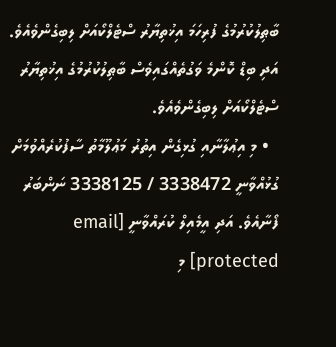ބާޠިލުކުރުމުގެ ފުރިހަމަ އިޚުތިޔާރު ސްޓެލްކޯއަށް ލިބިގެންވެއެވެ. އަދި ބިޑް ކޮންމެ ވަގުތެއްގައިވެސް ބާޠިލުކުރުމުގެ އިޚުތިޔާރު ސްޓެލްކޯއަށް ލިބިގެންވެއެވެ.
  • މި އިޢުލާނާއި ގުޅިގެން އިތުރު މަޢުލޫމާތު ސާފުކުރެއްވުމަށް ގުޅުއްވާނީ 3338472 / 3338125 ނަންބަރު ފޯނާއެވެ. އަދި އީމެއިލް ކުރައްވާނީ [email protected] މި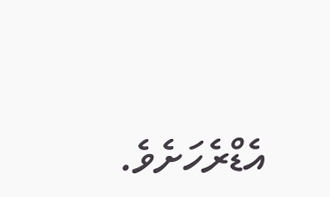އެޑްރެހަށެވެ.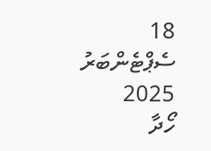18 ސެޕްޓެންބަރު 2025
ހޯދާ